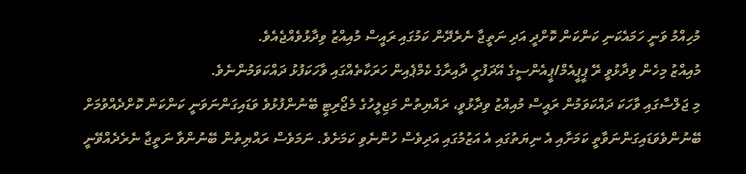މުހިއްމު ވަނީ ހަމައެކަނި ކަންކަން ކޮށްދީ އަދި ނަތީޖާ ނެރެދޭން ކަމުގައި ރައީސް މުއިއްޒު ވިދާޅުވެއްޖެއެވެ.
މުއިއްޒު މިހެން ވިދާޅުވީ ރޭ ޕީޕީއެމް/ޕީއެންސީގެ އޭދަފުށީ ދާއިރާގެ ކެމްޕެއިން ހަރަކާތެއްގައި ވާހަކަފުޅު ދައްކަވަމުންނެވެ.
މި ޖަލްސާގައި ވާހަކަ ދައްކަވަމުން ރައީސް މުއިއްޒު ވިދާޅުވީ، ރައްޔިތުން މަޖިލީހުގެ މެޖޯރިޓީ ބޭނުންފުޅުވެ ވަޑައިގަންނަވަނީ ކަންކަން ކޮށްދެއްވުމަށް ބޭނުންވެވަޑައިގަންނަވާތީ ކަމަށާއި އެ ނިޔަތުގައި އެ އަޒުމުގައި އަދިވެސް ހުންނެވި ކަމަށެވެ. ނަމަވެސް ރައްޔިތުން ބޭނުންވާ ނަތީޖާ ނެރެދެއްވޭނީ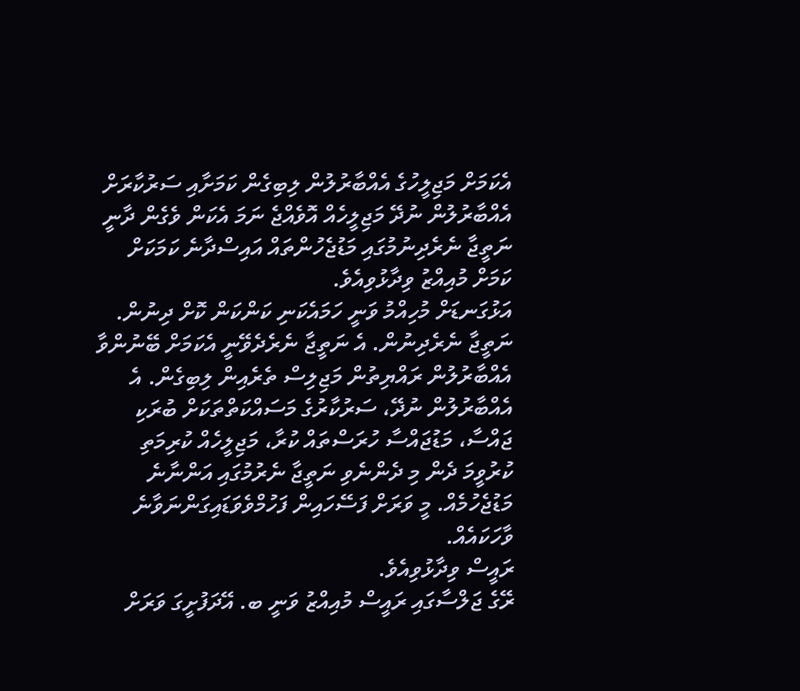އެކަމަށް މަޖިލީހުގެ އެއްބާރުލުން ލިބިގެން ކަމަށާއި ސަރުކާރަށް އެއްބާރުލުން ނުދޭ މަޖިލީހެއް އޮވެއްޖެ ނަމަ އެކަން ވެގެން ދާނީ ނަތީޖާ ނެރެދިނުމުގައި މަޑުޖެހުންތައް އައިސްދާނެ ކަމަކަށް ކަމަށް މުއިއްޒު ވިދާޅުވިއެވެ.
އަޅުގަނޑަށް މުހިއްމު ވަނީ ހަމައެކަނި ކަންކަން ކޮށް ދިނުން. ނަތީޖާ ނެރެދިނުން. އެ ނަތީޖާ ނެރެދެވޭނީ އެކަމަށް ބޭނުންވާ އެއްބާރުލުން ރައްޔިތުން މަޖިލިސް ތެރެއިން ލިބިގެން. އެ އެއްބާރުލުން ނުދޭ، ސަރުކާރުގެ މަސައްކަތްތަކަށް ބުރަކި ޖައްސާ، މަޑުޖައްސާ ހުރަސްތައް ކުރާ، މަޖިލީހެއް ކުރިމަތި ކުރުވީމަ ދެން މި ދެންނެވި ނަތީޖާ ނެރުމުގައި އަންނާނެ މަޑުޖެހުމެއް. މީ ވަރަށް ފަސޭހައިން ފަހުމްވެވަޑައިގަންނަވާނެ ވާހަކައެއް.
ރައީސް ވިދާޅުވިއެވެ.
ރޭގެ ޖަލްސާގައި ރައީސް މުއިއްޒު ވަނީ ބ. އޭދަފުށީގަ ވަރަށް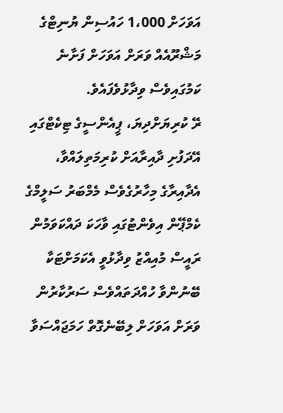އަވަހަށް 1،000 ހައުސިން ޔުނިޓްގެ މަޝްރޫއެއް ވަރަށް އަވަހަށް ފަށާނެ ކަމުގައިވެސް ވިދާޅުވެފައެވެ.
ރޭ ކުރިޔަށްދިޔަ، ޕީއެންސީގެ ޓިކެޓްގައި އޭދަފުށި ދާއިރާއަށް ކުރިމަތިލައްވާ، އެދާއިރާގެ މިހާރުގެވެސް މެމްބަރު ސަލީމްގެ ކެމްޕޭން އިވެންޓުގައި ވާހަކަ ދައްކަވަމުން ރައީސް މުއިއްޒު ވިދާޅުވީ އެކަމަށްޓަކާ ބޭނުންވާ ހުއްދަތައްވެސް ސަރުކާރުން ވަރަށް އަވަހަށް ލިބޭނެގޮތް ހަމަޖައްސަވާ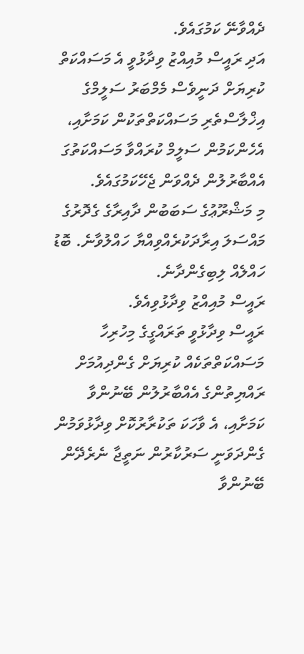ދެއްވާނޭ ކަމުގައެވެ.
އަދި ރައީސް މުއިއްޒު ވިދާޅުވީ އެ މަސައްކަތް ކުރިޔަށް ދަނީވެސް މެމްބަރު ސަލީމްގެ އިޚްލާސްތެރި މަސައްކަތްތަކުން ކަމަށާއި، އެހެންކަމުން ސަލީމް ކުރައްވާ މަސައްކަތުގަ އެއްބާރުލުން ދެއްވަން ޖެހޭކަމުގައެވެ.
މި މަޝްރޫޢުގެ ސަބަބުން ދާއިރާގެ ގެދޮރުގެ މައްސަލަ އިރާދަކުރެއްވިއްޔާ ހައްލުވާނެ. ބޮޑު ހައްލެއް ލިބިގެންދާނެ.
ރައީސް މުއިއްޒު ވިދާޅުވިއެވެ.
ރައީސް ވިދާޅުވީ ތަރައްގީގެ މިހުރިހާ މަސައްކަތްތަކެއް ކުރިޔަށް ގެންދިއުމަށް ރައްޔިތުންގެ އެއްބާރުލުން ބޭނުންވާ ކަމަށާއި، އެ ވާހަކަ ތަކުރާރުކޮށް ވިދާޅުވަމުން ގެންދަވަނީ ސަރުކާރުން ނަތީޖާ ނެރެދޭން ބޭނުންވާ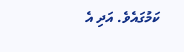ކަމުގައެވެ. އަދި އެ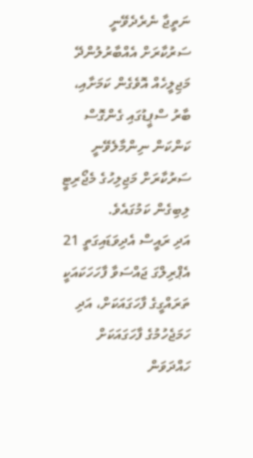ނަތީޖާ ނެރެދެވޭނީ ސަރުކާރަށް އެއްބާރުލުންދޭ މަޖިލީހެއް އޮވެގެން ކަމަށާއި، ބާރު ސްޕީޑުގައި ގެންގޮސް ކަންކަން ނިންމާލެވޭނީ ސަރުކާރަށް މަޖިލިހުގެ މެޖޯރިޓީ ލިބިގެން ކަމުގައެވެ.
އަދި ރައީސް އެދިވަޑައިގަތީ 21 އެޕްރިލްގަ ޖައްސަވާ ފާހަހަކައަކީ ތަރައްގީގެ ފާހަގައަކަށް، އަދި ހަމަޖެހުމުގެ ފާހަގައަކަށް ހައްދަވަން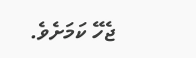ޖެހޭ ކަމަށެވެ.